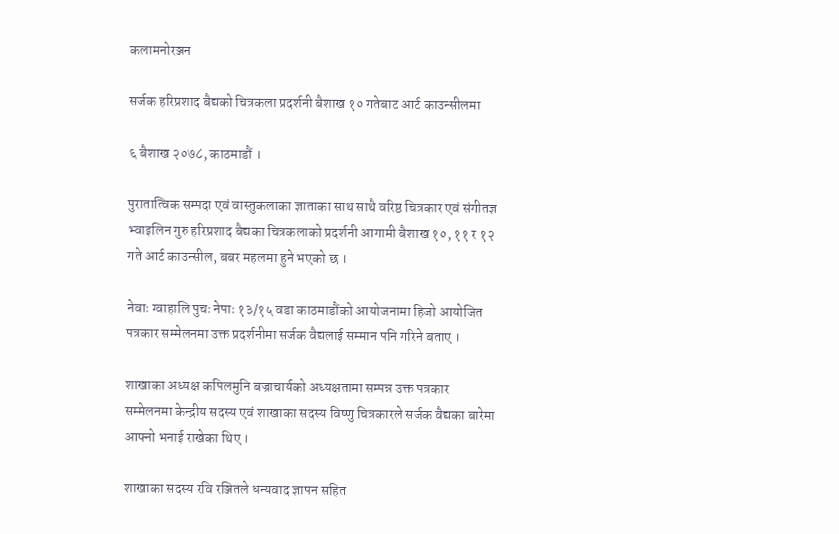कलामनोरञ्जन

सर्जक हरिप्रशाद बैद्यको चित्रकला प्रदर्शनी बैशाख १० गतेबाट आर्ट काउन्सीलमा

६ बैशाख २०७८, काठमाडौं ।

पुरातात्विक सम्पदा एवं वास्तुकलाका ज्ञाताका साथ साथै वरिष्ठ चित्रकार एवं संगीतज्ञ भ्वाइलिन गुरु हरिप्रशाद बैद्यका चित्रकलाको प्रदर्शनी आगामी बैशाख १०, ११ र १२ गते आर्ट काउन्सील, बबर महलमा हुने भएको छ ।

नेवाः ग्वाहालि पुचः नेपाः १३/१५ वडा काठमाडौंको आयोजनामा हिजो आयोजित पत्रकार सम्मेलनमा उक्त प्रदर्शनीमा सर्जक वैद्यलाई सम्मान पनि गरिने बताए ।

शाखाका अध्यक्ष कपिलमुनि बज्राचार्यको अध्यक्षतामा सम्पन्न उक्त पत्रकार सम्मेलनमा केन्द्रीय सदस्य एवं शाखाका सदस्य विष्णु चित्रकारले सर्जक वैद्यका बारेमा आफ्नो भनाई राखेका थिए ।

शाखाका सदस्य रवि रञ्जितले धन्यवाद ज्ञापन सहित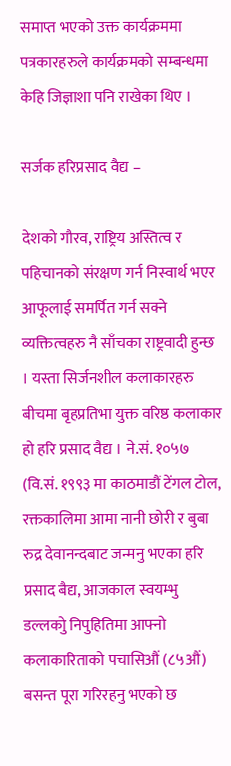समाप्त भएको उक्त कार्यक्रममा पत्रकारहरुले कार्यक्रमको सम्बन्धमा केहि जिज्ञाशा पनि राखेका थिए ।

सर्जक हरिप्रसाद वैद्य –

देशको गौरव, राष्ट्रिय अस्तित्व र पहिचानको संरक्षण गर्न निस्वार्थ भएर आफूलाई समर्पित गर्न सक्ने व्यक्तित्वहरु नै साँचका राष्ट्रवादी हुन्छ । यस्ता सिर्जनशील कलाकारहरु बीचमा बृहप्रतिभा युक्त वरिष्ठ कलाकार हो हरि प्रसाद वैद्य । ने.सं. १०५७ (वि.सं. १९९३ मा काठमाडौं टेंगल टोल, रक्तकालिमा आमा नानी छोरी र बुबा रुद्र देवानन्दबाट जन्मनु भएका हरि प्रसाद बैद्य, आजकाल स्वयम्भु डल्लकोु निपुहितिमा आफ्नो कलाकारिताको पचासिऔं (८५औं) बसन्त पूरा गरिरहनु भएको छ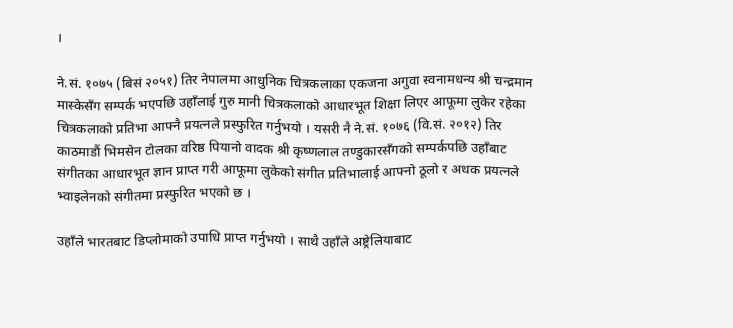।

ने.सं. १०७५ (बिसं २०५१) तिर नेपालमा आधुनिक चित्रकलाका एकजना अगुवा स्वनामधन्य श्री चन्द्रमान मास्केसँग सम्पर्क भएपछि उहाँलाई गुरु मानी चित्रकलाको आधारभूत शिक्षा लिएर आफूमा लुकेर रहेका चित्रकलाको प्रतिभा आफ्नै प्रयत्नले प्रस्फुरित गर्नुभयो । यसरी नै ने.सं. १०७६ (वि.सं. २०१२) तिर काठमाडौं भिमसेन टोलका वरिष्ठ पियानो वादक श्री कृष्णलाल तण्डुकारसँगको सम्पर्कपछि उहाँबाट संगीतका आधारभूत ज्ञान प्राप्त गरी आफूमा लुकेको संगीत प्रतिभालाई आफ्नो ठूलो र अथक प्रयत्नले भ्वाइलेनको संगीतमा प्रस्फुरित भएको छ ।

उहाँले भारतबाट डिप्लोमाको उपाधि प्राप्त गर्नुभयो । साथै उहाँले अष्ट्रेलियाबाट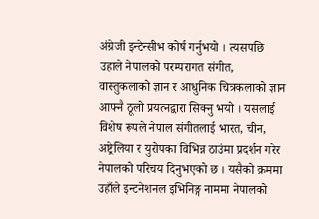अंग्रेजी इन्टेन्सीभ कोर्ष गर्नुभयो । त्यसपछि उहाले नेपालको परम्परागत संगीत, वास्तुकलाको ज्ञान र आधुनिक चित्रकलाको ज्ञान आफ्नै ठूलो प्रयत्नद्वारा सिक्नु भयो । यसलाई विशेष रूपले नेपाल संगीतलाई भारत, चीन, अष्ट्रेलिया र युरोपका विभिन्न ठाउंमा प्रदर्शन गरेर नेपालको परिचय दिनुभएको छ । यसैको क्रममा उहाँले इन्टनेशनल इभिनिङ्ग नाममा नेपालको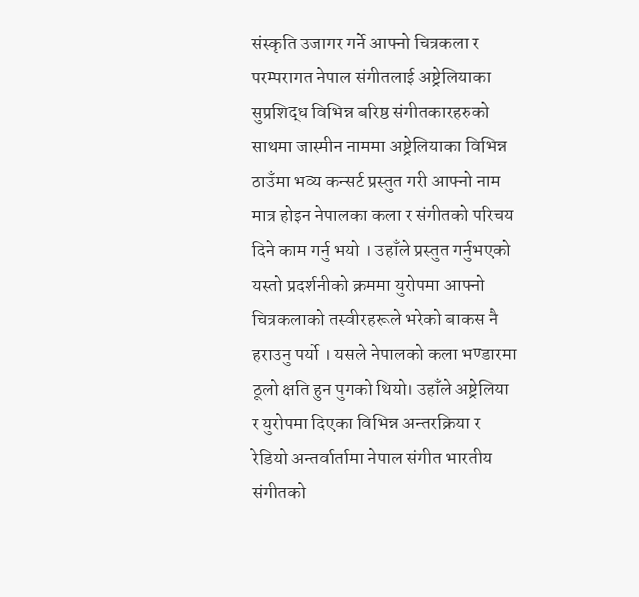संस्कृति उजागर गर्ने आफ्नो चित्रकला र परम्परागत नेपाल संगीतलाई अष्ट्रेलियाका सुप्रशिद्ध विभिन्न बरिष्ठ संगीतकारहरुको साथमा जास्मीन नाममा अष्ट्रेलियाका विभिन्न ठाउँमा भव्य कन्सर्ट प्रस्तुत गरी आफ्नो नाम मात्र होइन नेपालका कला र संगीतको परिचय दिने काम गर्नु भयो । उहाँले प्रस्तुत गर्नुभएको यस्तो प्रदर्शनीको क्रममा युरोपमा आफ्नो चित्रकलाको तस्वीरहरूले भरेको बाकस नै हराउनु पर्यो । यसले नेपालको कला भण्डारमा ठूलो क्षति हुन पुगको थियो। उहाँले अष्ट्रेलिया र युरोपमा दिएका विभिन्न अन्तरक्रिया र रेडियो अन्तर्वार्तामा नेपाल संगीत भारतीय संगीतको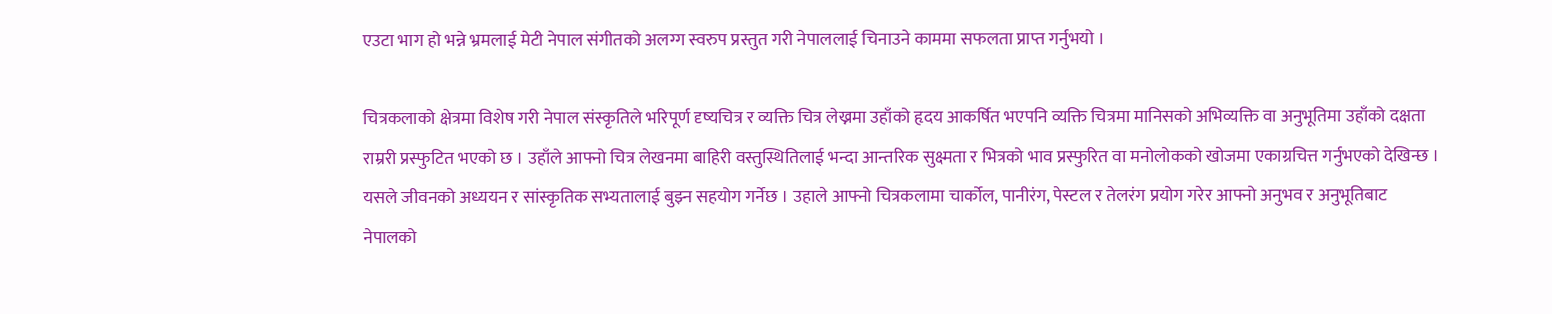एउटा भाग हो भन्ने भ्रमलाई मेटी नेपाल संगीतको अलग्ग स्वरुप प्रस्तुत गरी नेपाललाई चिनाउने काममा सफलता प्राप्त गर्नुभयो ।

चित्रकलाको क्षेत्रमा विशेष गरी नेपाल संस्कृतिले भरिपूर्ण दृष्यचित्र र व्यक्ति चित्र लेख्नमा उहाँको हृदय आकर्षित भएपनि व्यक्ति चित्रमा मानिसको अभिव्यक्ति वा अनुभूतिमा उहाँको दक्षता राम्ररी प्रस्फुटित भएको छ । उहाँले आफ्नो चित्र लेखनमा बाहिरी वस्तुस्थितिलाई भन्दा आन्तरिक सुक्ष्मता र भित्रको भाव प्रस्फुरित वा मनोलोकको खोजमा एकाग्रचित्त गर्नुभएको देखिन्छ । यसले जीवनको अध्ययन र सांस्कृतिक सभ्यतालाई बुझ्न सहयोग गर्नेछ । उहाले आफ्नो चित्रकलामा चार्कोल, पानीरंग, पेस्टल र तेलरंग प्रयोग गरेर आफ्नो अनुभव र अनुभूतिबाट नेपालको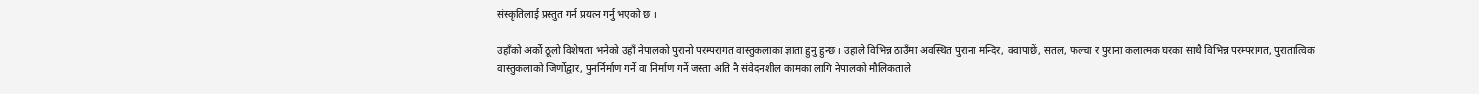संस्कृतिलाई प्रस्तुत गर्न प्रयत्न गर्नु भएको छ ।

उहाँको अर्को ठूलो विशेषता भनेको उहाँ नेपालको पुरानो परम्परागत वास्तुकलाका ज्ञाता हुनु हुन्छ । उहाले विभिन्न ठाउँमा अवस्थित पुराना मन्दिर, क्वापाछें, सतल, फल्चा र पुराना कलात्मक घरका साथै विभिन्न परम्परागत, पुरातात्विक वास्तुकलाको जिर्णोद्वार, पुनर्निर्माण गर्ने वा निर्माण गर्ने जस्ता अति नै संवेदनशील कामका लागि नेपालको मौलिकताले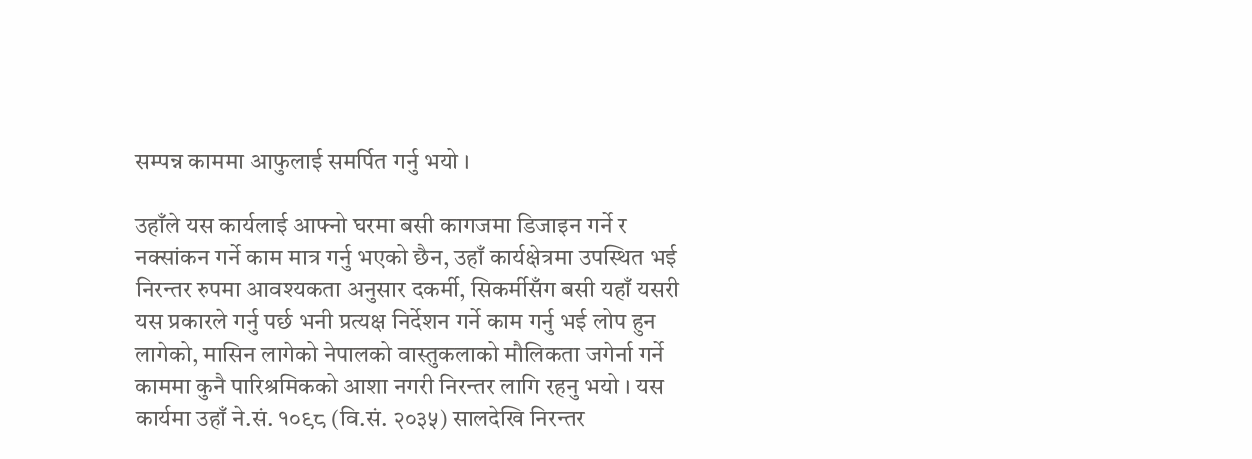सम्पन्न काममा आफुलाई समर्पित गर्नु भयो ।

उहाँले यस कार्यलाई आफ्नो घरमा बसी कागजमा डिजाइन गर्ने र नक्सांकन गर्ने काम मात्र गर्नु भएको छैन, उहाँ कार्यक्षेत्रमा उपस्थित भई निरन्तर रुपमा आवश्यकता अनुसार दकर्मी, सिकर्मीसँग बसी यहाँ यसरी यस प्रकारले गर्नु पर्छ भनी प्रत्यक्ष निर्देशन गर्ने काम गर्नु भई लोप हुन लागेको, मासिन लागेको नेपालको वास्तुकलाको मौलिकता जगेर्ना गर्ने काममा कुनै पारिश्रमिकको आशा नगरी निरन्तर लागि रहनु भयो । यस कार्यमा उहाँ ने.सं. १०९८ (वि.सं. २०३५) सालदेखि निरन्तर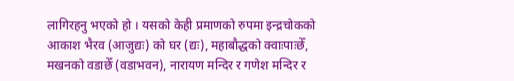लागिरहनु भएको हो । यसको केही प्रमाणको रुपमा इन्द्रचोकको आकाश भैरव (आजुद्यः) को घर (द्यः), महाबौद्धको क्वाःपाःछेँ, मखनको वडाछेँ (वडाभवन), नारायण मन्दिर र गणेश मन्दिर र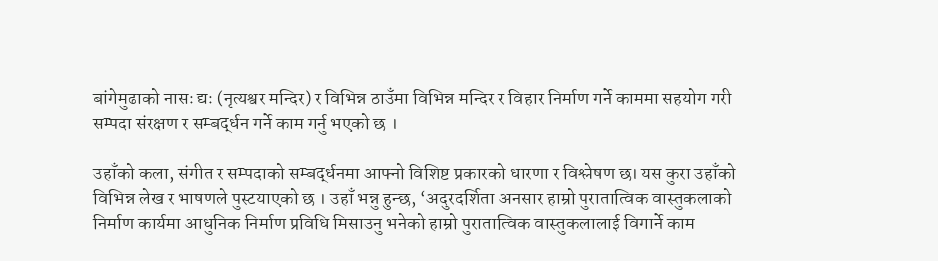बांगेमुढाको नासः द्यः (नृत्यश्वर मन्दिर) र विभिन्न ठाउँमा विभिन्न मन्दिर र विहार निर्माण गर्ने काममा सहयोग गरी सम्पदा संरक्षण र सम्बर्द्धन गर्ने काम गर्नु भएको छ ।

उहाँको कला, संगीत र सम्पदाको सम्बर्द्धनमा आफ्नो विशिष्ट प्रकारको धारणा र विश्लेषण छ। यस कुरा उहाँको विभिन्न लेख र भाषणले पुस्टयाएको छ । उहाँ भन्नु हुन्छ, ‘अदुरदर्शिता अनसार हाम्रो पुरातात्विक वास्तुकलाको निर्माण कार्यमा आधुनिक निर्माण प्रविधि मिसाउनु भनेको हाम्रो पुरातात्विक वास्तुकलालाई विगार्ने काम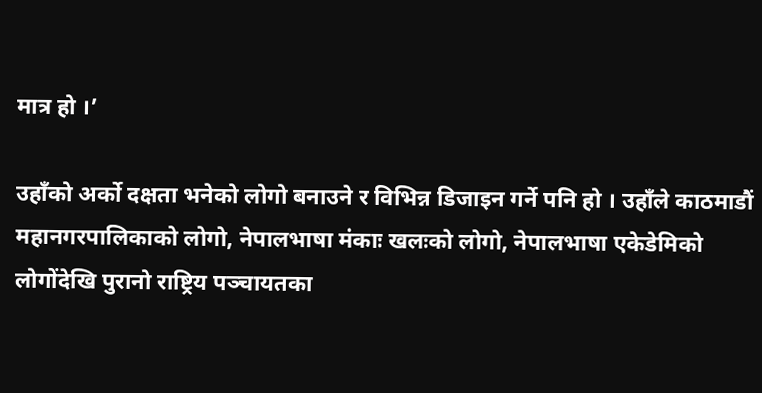मात्र हो ।’

उहाँको अर्को दक्षता भनेको लोगो बनाउने र विभिन्न डिजाइन गर्ने पनि हो । उहाँले काठमाडौं महानगरपालिकाको लोगो, नेपालभाषा मंकाः खलःको लोगो, नेपालभाषा एकेडेमिको लोगोंदेखि पुरानो राष्ट्रिय पञ्चायतका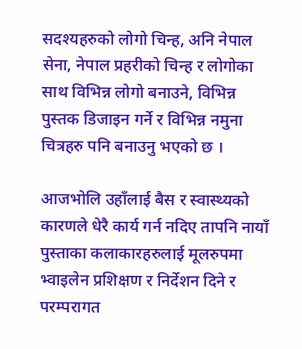सदश्यहरुको लोगो चिन्ह, अनि नेपाल सेना, नेपाल प्रहरीको चिन्ह र लोगोका साथ विभिन्न लोगो बनाउने, विभिन्न पुस्तक डिजाइन गर्ने र विभिन्न नमुना चित्रहरु पनि बनाउनु भएको छ ।

आजभोलि उहाँलाई बैस र स्वास्थ्यको कारणले धेरै कार्य गर्न नदिए तापनि नायाँ पुस्ताका कलाकारहरुलाई मूलरुपमा भ्वाइलेन प्रशिक्षण र निर्देशन दिने र परम्परागत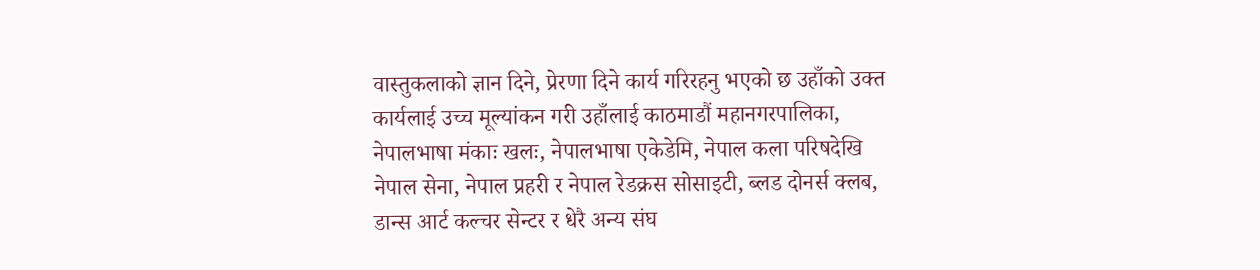वास्तुकलाको ज्ञान दिने, प्रेरणा दिने कार्य गरिरहनु भएको छ उहाँको उक्त कार्यलाई उच्च मूल्यांकन गरी उहाँलाई काठमाडौं महानगरपालिका, नेपालभाषा मंकाः खलः, नेपालभाषा एकेडेमि, नेपाल कला परिषदेखि नेपाल सेना, नेपाल प्रहरी र नेपाल रेडक्रस सोसाइटी, ब्लड दोनर्स क्लब, डान्स आर्ट कल्चर सेन्टर र धेरै अन्य संघ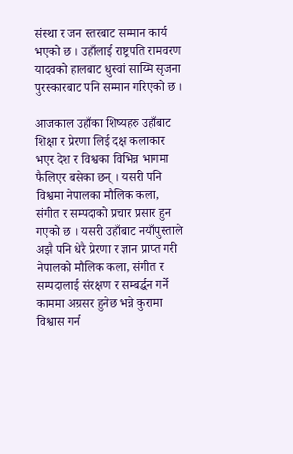संस्था र जन स्तरबाट सम्मान कार्य भएको छ । उहाँलाई राष्ट्रपति रामवरण यादवको हालबाट धुस्वां साय्मि सृजना पुरस्कारबाट पनि सम्मान गरिएको छ ।

आजकाल उहाँका शिष्यहरु उहाँबाट शिक्षा र प्रेरणा लिई दक्ष कलाकार भएर देश र विश्वका विभिन्न भागमा फैलिएर बसेका छन् । यसरी पनि विश्वमा नेपालका मौलिक कला, संगीत र सम्पदाको प्रचार प्रसार हुन गएको छ । यसरी उहाँबाट नयाँपुस्ताले अझै पनि धेरै प्रेरणा र ज्ञान प्राप्त गरी नेपालको मौलिक कला, संगीत र सम्पदालाई संरक्षण र सम्बर्द्धन गर्ने काममा अग्रसर हुनेछ भन्ने कुरामा विश्वास गर्न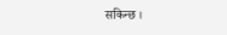सकिन्छ ।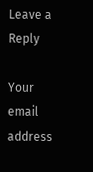Leave a Reply

Your email address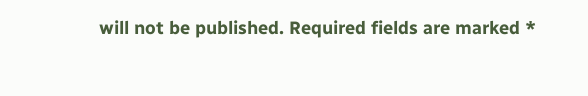will not be published. Required fields are marked *